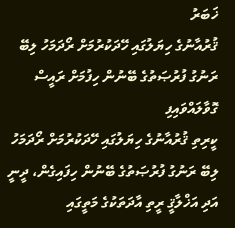ޚަބަރު
ޤުރުއާނުގެ ހިޔަލުގައި ހޭދަކުރުމަށް ރޯދަމަހު ލިބޭ ރަނުގު ފުރުޞަތުގެ ބޭނުން ހިފުމަށް ރައީސް ގޮވާލައްވައިފި
ކީރިތި ޤުރުއާނުގެ ހިޔަލުގައި ހޭދަކުރުމަށް ރޯދަމަހު ލިބޭ ރަނުގު ފުރުޞަތުގެ ބޭނުން ހިފައިގެން، ދީނީ އަދި އަޚްލާޤީ ރީތި އާދަތަކުގެ މަތީގައި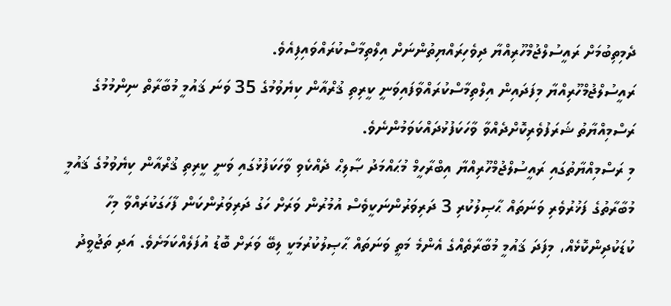ދެމިތިބުމަށް ރައީސުލްޖުމްހޫރިއްޔާ ދިވެހިރައްޔިތުންނަށް އިލްތިމާސްކުރައްވައިފިއެވެ.
ރައީސުލްޖުމްހޫރިއްޔާ މިފަދައިން އިލްތިމާސްކުރައްވާފައިވަނީ ކީރިތި ޤުރްއާން ކިޔެވުމުގެ 35 ވަނަ ޤައުމީ މުބާރާތް ނިންމުމުގެ ރަސްމިއްޔާތު ޝަރަފުވެރިކޮށްދެއްވާ ވާހަކަފުޅުދައްކަވަމުންނެވެ.
މި ރަސްމިއްޔާތުގައި ރައީސުލްޖުމްހޫރިއްޔާ އިބްރާހީމް މުޙައްމަދު ޞާލިޙް ދެއްކެވި ވާހަކަފުޅުގައި ވަނީ ކީރިތި ޤުރްއާން ކިޔެވުމުގެ ޤައުމީ މުބާރާތުގެ ފަޚުރުވެރި ވަނަތައް ޙާޞިލުކުރި 3 ދަރިވަރުންނަކީވެސް އުމުރުން ވަރަށް ހަގު ދަރިވަރުންކަން ފާހަގަކުރައްވާ މިހާ ކުޑަކުދިންކޮޅެއް، މިފަދަ ޤައުމީ މުބާރާތެއްގެ އެންމެ މަތީ ވަނަތައް ޙާޞިލުކުރުމަކީ ލިބޭ ވަރަށް ބޮޑު އުފަލެއްކަމަށެވެ. އަދި ތަޖުވީދު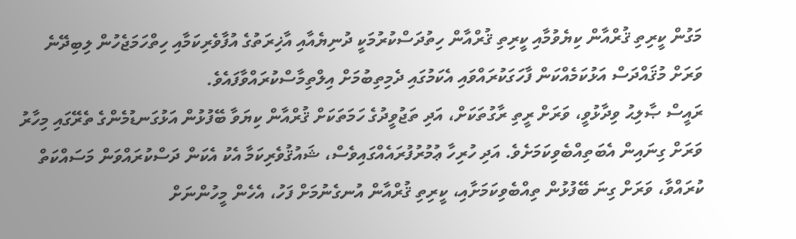މަގުން ކީރިތި ޤުރްއާން ކިޔެވުމާއި ކީރިތި ޤުރްއާން ހިތުދަސްކުރުމަކީ ދުނިޔެއާއި އާޚިރަތުގެ އުފާވެރިކަމާއި ހިތްހަމަޖެހުން ލިބިދޭނެ ވަރަށް މުޤައްދަސް އަޅުކަމެއްކަން ފާހަގަކުރައްވައި އެކަމުގައި ދެމިތިބުމަށް އިލްތިމާސްކުރައްވާފައެވެ.
ރައީސް ޞާލިޙު ވިދާޅުވީ، ވަރަށް ރީތި ރާގުތަކަށް، އަދި ތަޖުވީދުގެ ހަމަތަކަށް ޤުރްއާން ކިޔަވާ ބޭފުޅުން އަޅުގަނޑުމެންގެ ތެރޭގައި މިހާރު ވަރަށް ގިނައިން އެބަތިއްބެވިކަމަށެވެ. އަދި ހުރިހާ ޢުމުރުފުރައެއްގައިވެސް، ޝައުޤުވެރިކަމާ އެކު އެކަން ދަސްކުރައްވަން މަސައްކަތް ކުރައްވާ، ވަރަށް ގިނަ ބޭފުޅުން ތިއްބެވިކަމަށާއި، ކީރިތި ޤުރްއާން އުނގެނުމަށް ފަހު، އެހެން މީހުންނަށް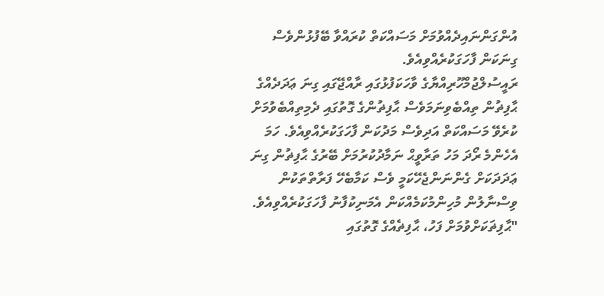އުންގަންނައިދެއްވުމަށް މަސައްކަތް ކުރައްވާ ބޭފުޅުންވެސް ގިނަކަން ފާހަގަކުރެއްވިއެވެ.
ރައީސުލްޖުމްހޫރިއްޔާގެ ވާހަކަފުޅުގައި ރާއްޖޭގައި ގިނަ ޢަދަދެއްގެ ޙާފިޡުން ތިއްބެވިނަމަވެސް ޙާފިޡުންގެ ގޮތުގައި ދެމިތިއްބެވުމަށް ކުރެވޭ މަސައްކަތް އަދިވެސް މަދުކަން ފާހަގަކުރެއްވިއެވެ. ހަމަ އެހެންމެ ރޯދަ މަހު ތަރާވީޙް ނަމާދުކުރުމަށް ބޭރުގެ ޙާފިޡުން ގިނަ ޢަދަދަކަށް ގެންނަންޖެހޭކަމީ ވެސް ކަމާބެހޭ ފަރާތްތަކުން ވިސްނާލުން މުހިންމުކަމެއްކަން އެމަނިކުފާނު ފާހަގަކުރެއްވިއެވެ.
"ޙާފިޡަކަށްވުމަށް ފަހު، ޙާފިޡެއްގެ ގޮތުގައި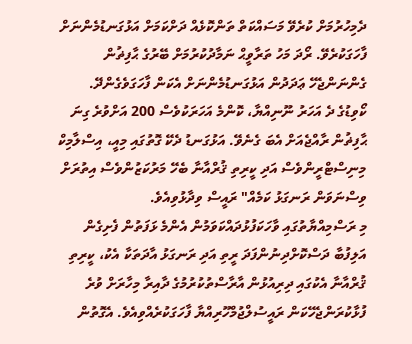ދެމިހުރުމަށް ކުރެވޭ މަސައްކަތް ތަންކޮޅެއް ދަށްކަމަށް އަޅުގަނޑުމެންނަށް ފާހަގަކުރެވޭ. ރޯދަ މަހު ތަރާވީޙް ނަމާދުކުރުމަށް ބޭރުގެ ޙާފިޡުން ގެންނަންޖެހޭ ޢަދަދުން އަޅުގަނޑުމެންނަށް އެކަން ފާހަގަވެގެންދޭ. ކޯވިޑުގެ ދެ އަހަރު ނޫނިއްޔާ، ކޮންމެ އަހަރަކުވެސް 200 އަށްވުރެ ގިނަ ޙާފިޡުން ރާއްޖެއަށް އެބަ ގެނެވޭ. އަޅުގަނޑު ދެކޭ ގޮތުގައި މިއީ، އިސްލާމިކް މިނިސްޓްރީންވެސް އަދި ކީރިތި ޤުރްއާނާ ބެހޭ މަރުކަޒުންވެސް އިތުރަށް ވިސްނަވަން ރަނގަޅު ކަމެއް" ރައީސް ވިދާޅުވިއެވެ.
މި ރަސްމިއްޔާތުގައި ވާހަކަފުޅުދައްކަވަމުން އެންމެ ޅަފަތުން ފެށިގެން އަލިފުބާ ދަސްކޮށްދިނުންފަދަ ރީތި އަދި ރަނގަޅު އާދަތަކާ އެކު، ކީރިތި ޤުރްއާނާ އެކުގައި ދިރިއުޅުން އާރާސްތުކުރުމުގެ ދާއިރާ މިހާރަށް ވުރެ ފުޅާކުރަންޖެހޭކަން ރައީސުލްޖުމްހޫރިއްޔާ ފާހަގަކުރެއްވިއެވެ. އެގޮތުން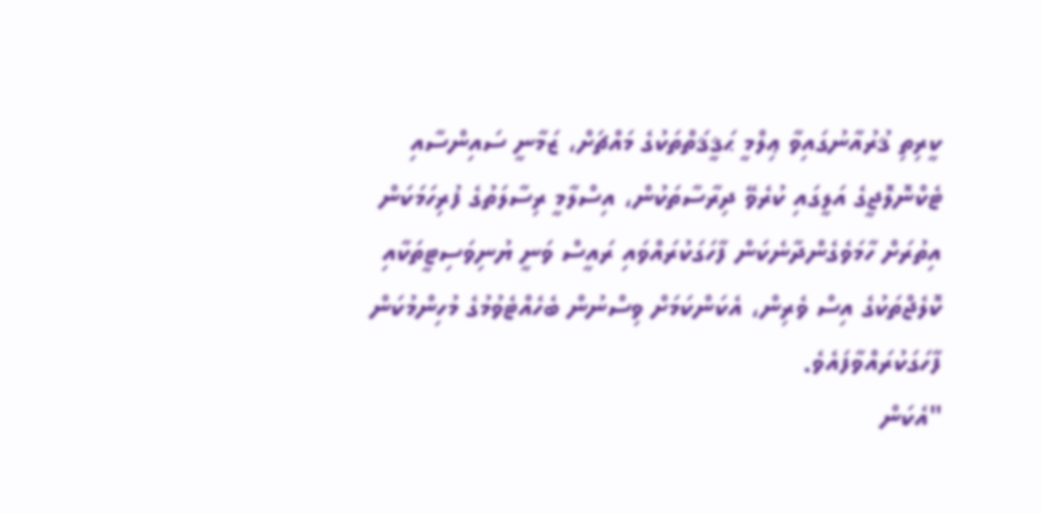ކީރިތި ޤުރުއާނުގައިވާ ޢިލްމީ ޙަޤީޤަތްތަކުގެ މައްޗަށް، ޒަމާނީ ސައިންސާއި ޓެކްނޮލޮޖީގެ އަލީގައި ކުރެވޭ ދިރާސާތަކުން، އިސްލާމީ ރިސާލަތުގެ ފުރިހަމަކަން އިތުރަށް ހާމަވެގެންދާނެކަން ފާހަގަކުރައްވައި ރައީސް ވަނީ ޔުނިވަސިޓީތަކާއި ކޮލެޖްތަކުގެ އިސް ވެރިން، އެކަންކަމަށް ވިސްނުން ބެހެއްޓެވުމުގެ މުހިންމުކަން ފާހަގަކުރައްވާފައެވެ.
"އެކަން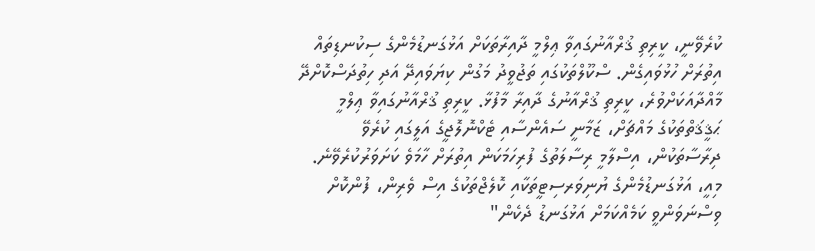ކުރެވޭނީ، ކީރިތި ޤުރްއާނުގައިވާ ޢިލްމީ ދާއިރާތަކަށް އަޅުގަނޑުމެންގެ ސިކުނޑިތައް އިތުރަށް ހުޅުވައިގެން. ސްކޫލްތަކުގައި ތަޖުވީދު މަގުން ކިޔަވައިދޭ އަދި ހިތުދަސްކޮށްދޭ މާއްދާއަކަށްވުރެ، ކީރިތި ޤުރްއާނުގެ ދާއިރާ މާފުޅާ. ކީރިތި ޤުރްއާނުގައިވާ ޢިލްމީ ޙަޤީޤަތްތަކުގެ މައްޗަށް، ޒަމާނީ ސައެންސާއި ޓެކްނޮލޮޖީގެ އަލީގައި ކުރެވޭ ދިރާސާތަކުން، އިސްލާމީ ރިސާލަތުގެ ފުރިހަމަކަން އިތުރަށް ހާމަވެ ކަށަވަރުކުރެވޭނެ. މިއީ، އަޅުގަނޑުމެންގެ ޔުނިވަރސިޓީތަކާއި ކޮލެޖްތަކުގެ އިސް ވެރިން، ފުންކޮށް ވިސްނަވަންވީ ކަމެއްކަމަށް އަޅުގަނޑު ދެކެން"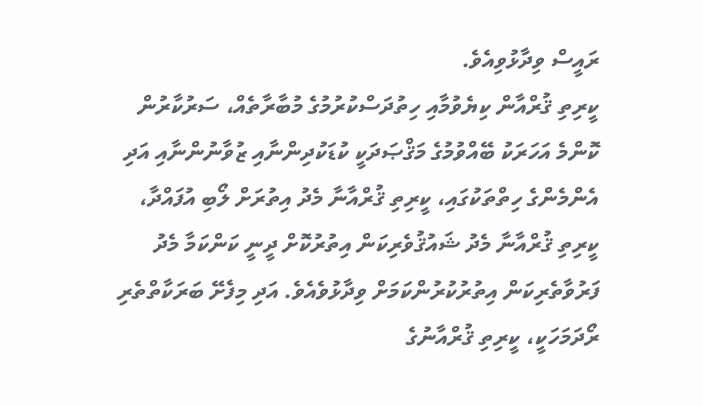ރައީސް ވިދާޅުވިއެވެ.
ކީރިތި ޤުރްއާން ކިޔެވުމާއި ހިތުދަސްކުރުމުގެ މުބާރާތެއް، ސަރުކާރުން ކޮންމެ އަހަރަކު ބޭއްވުމުގެ މަޤްޞަދަކީ ކުޑަކުދިންނާއި ޒުވާނުންނާއި އަދި އެންމެންގެ ހިތްތަކުގައި، ކީރިތި ޤުރްއާނާ މެދު އިތުރަށް ލޯބި އުފައްދާ، ކީރިތި ޤުރްއާނާ މެދު ޝައުޤުވެރިކަން އިތުރުކޮށް ދީނީ ކަންކަމާ މެދު ފަރުވާތެރިކަން އިތުރުކުރުންކަމަށް ވިދާޅުވެއެވެ. އަދި މިފެށޭ ބަރަކާތްތެރި ރޯދަމަހަކީ، ކީރިތި ޤުރްއާނުގެ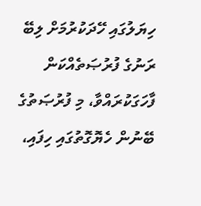ހިޔަލުގައި ހޭދަކުރުމަށް ލިބޭ ރަނުގެ ފުރުޞަތެއްކަން ފާހަގަކުރައްވާ، މި ފުރުޞަތުގެ ބޭނުން ހެޔޮގޮތުގައި ހިފައި،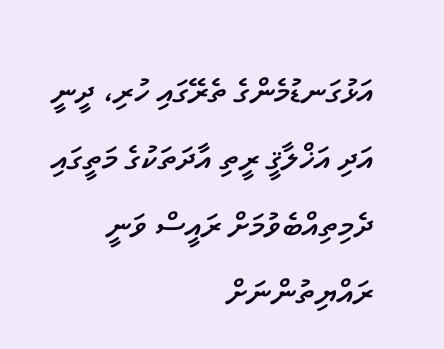އަޅުގަނޑުމެންގެ ތެރޭގައި ހުރި، ދީނީ އަދި އަޚްލާޤީ ރީތި އާދަތަކުގެ މަތީގައި ދެމިތިއްބެވުމަށް ރައީސް ވަނީ ރައްޔިތުންނަށް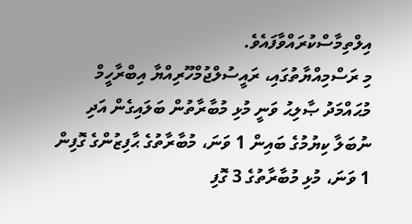އިލްތިމާސްކުރައްވާފައެވެ.
މި ރަސްމިއްޔާތުގައި، ރައީސުލްޖުމްހޫރިއްޔާ އިބްރާހީމް މުޙައްމަދު ޞާލިޙު ވަނީ މުޅި މުބާރާތުން ބަލައިގެން އަދި ނުބަލާ ކިޔުމުގެ ބައިން 1 ވަނަ، މުބާރާތުގެ ޙާފިޒުންގެ ގޮފިން 1 ވަނަ، މުޅި މުބާރާތުގެ 3 ގޮފި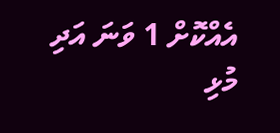އެއްކޮށް 1 ވަނަ އަދި މުޅި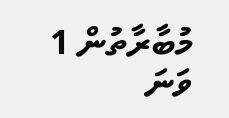މުބާރާތުން 1 ވަނަ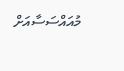މުއައްސަސާއަށް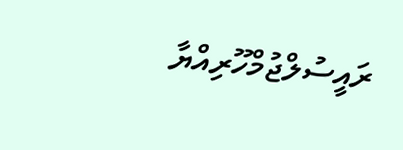ރައީސުލްޖުމްހޫރިއްޔާ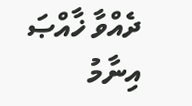ދެއްވާ ޚާއްޞަ އިނާމު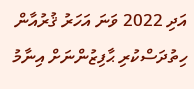އަދި 2022 ވަނަ އަހަރު ޤުރުއާން ހިތުދަސްކުރި ޙާފިޒުންނަށް އިނާމު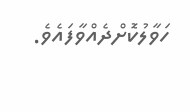ހަވާލުކޮށްދެއްވާފައެވެ.